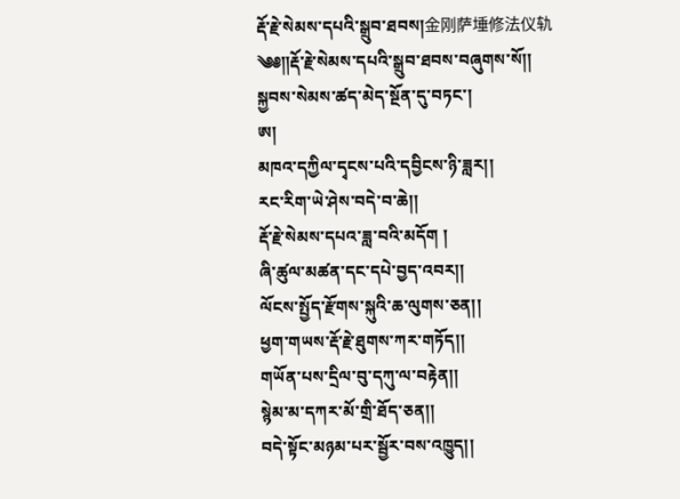རྡོ་རྗེ་སེམས་དཔའི་སྒྲུབ་ཐབས།金刚萨埵修法仪轨
༄༅༎རྡོ་རྗེ་སེམས་དཔའི་སྒྲུབ་ཐབས་བཞུགས་སོ།།
སྐྱབས་སེམས་ཚད་མེད་སྔོན་དུ་བཏང་།
ཨ།
མཁའ་དཀྱིལ་དྭངས་པའི་དབྱིངས་ཉི་ཟླར།།
རང་རིག་ཡེ་ཤེས་བདེ་བ་ཆེ།།
རྡོ་རྗེ་སེམས་དཔའ་ཟླ་བའི་མདོག །
ཞི་ཚུལ་མཚན་དང་དཔེ་བྱད་འབར།།
ལོངས་སྤྱོད་རྫོགས་སྐུའི་ཆ་ལུགས་ཅན།།
ཕྱག་གཡས་རྡོ་རྗེ་ཐུགས་ཀར་གཏོད།།
གཡོན་པས་དྲིལ་བུ་དཀུ་ལ་བརྟེན།།
སྙེམ་མ་དཀར་མོ་གྲི་ཐོད་ཅན།།
བདེ་སྟོང་མཉམ་པར་སྦྱོར་བས་འཁྱུད།།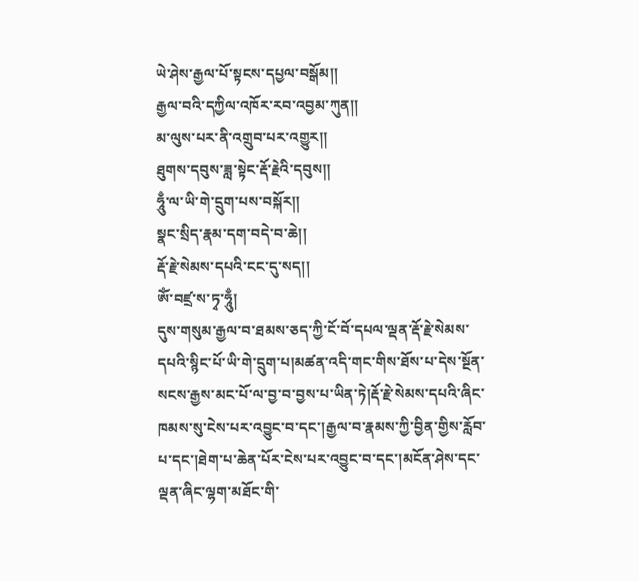ཡེ་ཤེས་རྒྱལ་པོ་སྟངས་དཔྱལ་བསྒོམ།།
རྒྱལ་བའི་དཀྱིལ་འཁོར་རབ་འབྱམ་ཀུན།།
མ་ལུས་པར་ནི་འགྲུབ་པར་འགྱུར།།
ཐུགས་དབུས་ཟླ་སྟེང་རྡོ་རྗེའི་དབུས།།
ཧཱུྃ་ལ་ཡི་གེ་དྲུག་པས་བསྐོར།།
སྣང་སྲིད་རྣམ་དག་བདེ་བ་ཆེ།།
རྡོ་རྗེ་སེམས་དཔའི་ངང་དུ་སད།།
ཨོཾ་བཛྲ་ས་ཏྭ་ཧཱུྃ།
དུས་གསུམ་རྒྱལ་བ་ཐམས་ཅད་ཀྱི་ངོ་བོ་དཔལ་ལྡན་རྡོ་རྗེ་སེམས་དཔའི་སྙིང་པོ་ཡི་གེ་དྲུག་པ།མཚན་འདི་གང་གིས་ཐོས་པ་དེས་སྔོན་སངས་རྒྱས་མང་པོ་ལ་བྱ་བ་བྱས་པ་ཡིན་ཏེ།རྡོ་རྗེ་སེམས་དཔའི་ཞིང་ཁམས་སུ་ངེས་པར་འབྱུང་བ་དང་།རྒྱལ་བ་རྣམས་ཀྱི་བྱིན་གྱིས་རློབ་པ་དང་།ཐེག་པ་ཆེན་པོར་ངེས་པར་འབྱུང་བ་དང་།མངོན་ཤེས་དང་ལྡན་ཞིང་ལྷག་མཐོང་གི་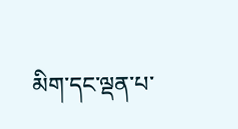མིག་དང་ལྡན་པ་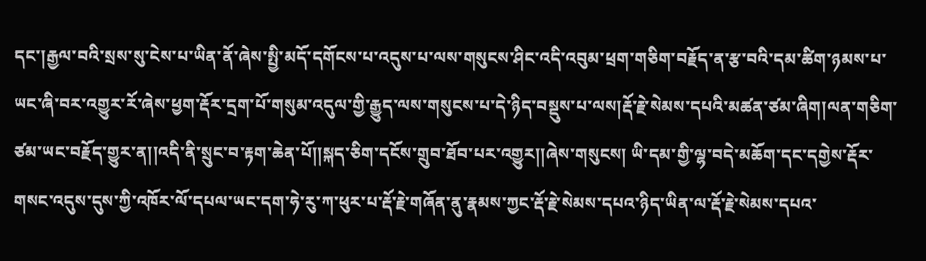དང་།རྒྱལ་བའི་སྲས་སུ་ངེས་པ་ཡིན་ནོ་ཞེས་སྤྱི་མདོ་དགོངས་པ་འདུས་པ་ལས་གསུངས་ཤིང་འདི་འབུམ་ཕྲག་གཅིག་བརྗོད་ན་རྩ་བའི་དམ་ཚིག་ཉམས་པ་ཡང་ཞི་བར་འགྱུར་རོ་ཞེས་ཕྱག་རྡོར་དྲག་པོ་གསུམ་འདུལ་གྱི་རྒྱུད་ལས་གསུངས་པ་དེ་ཉིད་བསྡུས་པ་ལས།རྡོ་རྗེ་སེམས་དཔའི་མཚན་ཙམ་ཞིག།ལན་གཅིག་ཙམ་ཡང་བརྗོད་གྱུར་ན།།འདི་ནི་སྲུང་བ་རྟག་ཆེན་པོ།།སྐད་ཅིག་དངོས་གྲུབ་ཐོབ་པར་འགྱུར།།ཞེས་གསུངས། ཡི་དམ་གྱི་ལྷ་བདེ་མཆོག་དང་དགྱེས་རྡོར་གསང་འདུས་དུས་ཀྱི་འཁོར་ལོ་དཔལ་ཡང་དག་ཧེ་རུ་ཀ་ཕུར་པ་རྡོ་རྗེ་གཞོན་ནུ་རྣམས་ཀྱང་རྡོ་རྗེ་སེམས་དཔའ་ཉིད་ཡིན་ལ་རྡོ་རྗེ་སེམས་དཔའ་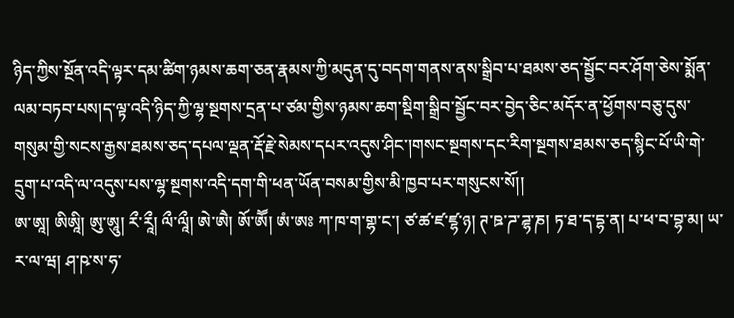ཉིད་ཀྱིས་སྔོན་འདི་ལྟར་དམ་ཚིག་ཉམས་ཆག་ཅན་རྣམས་ཀྱི་མདུན་དུ་བདག་གནས་ནས་སྒྲིབ་པ་ཐམས་ཅད་སྦྱོང་བར་ཤོག་ཅེས་སྨོན་ལམ་བཏབ་པས།ད་ལྟ་འདི་ཉིད་ཀྱི་ལྷ་སྔགས་དྲན་པ་ཙམ་གྱིས་ཉམས་ཆག་སྡིག་སྒྲིབ་སྦྱོང་བར་བྱེད་ཅིང་མདོར་ན་ཕྱོགས་བཅུ་དུས་གསུམ་གྱི་སངས་རྒྱས་ཐམས་ཅད་དཔལ་ལྡན་རྡོ་རྗེ་སེམས་དཔར་འདུས་ཤིང་།གསང་སྔགས་དང་རིག་སྔགས་ཐམས་ཅད་སྙིང་པོ་ཡི་གེ་དྲུག་པ་འདི་ལ་འདུས་པས་ལྷ་སྔགས་འདི་དག་གི་ཕན་ཡོན་བསམ་གྱིས་མི་ཁྱབ་པར་གསུངས་སོ།།
ཨ་ཨཱ། ཨིཨཱི། ཨུ་ཨཱུ། རྀ་རཱྀ། ལྀ་ལཱྀ། ཨེ་ཨཻ། ཨོ་ཨཽ། ཨཾ་ཨཿ ཀ་ཁ་ག་གྷ་ང་། ཙ་ཚ་ཛ་ཛྷ་ཉ། ཊ་ཋ་ཌ་ཌྷ་ཎ། ཏ་ཐ་ད་དྷ་ན། པ་ཕ་བ་བྷ་མ། ཡ་ར་ལ་ཝ། ཤ་ཥ་ས་ཧ་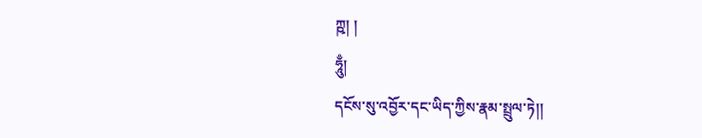ཀྵ། །
ཧཱུྃ།
དངོས་སུ་འབྱོར་དང་ཡིད་ཀྱིས་རྣམ་སྤྲུལ་ཏེ།།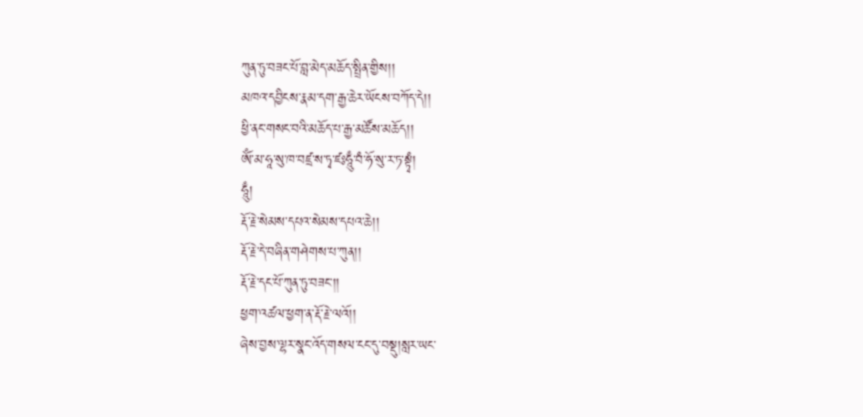ཀུན་ཏུ་བཟང་པོ་བླ་མེད་མཆོད་སྤྲིན་གྱིས།།
མཁའ་དབྱིངས་རྣམ་དག་རྒྱ་ཆེར་ཡོངས་བཀོད་དེ།།
ཕྱི་ནང་གསང་བའི་མཆོད་པ་རྒྱ་མཚོས་མཆོད།།
ཨོཾ་མ་ཧཱ་སུ་ཁ་བཛྲ་ས་ཏྭ་ཛཿཧཱུྃ་བཾ་ཧོ་སུ་ར་ཏ་སྟྭཾ།
ཧཱུྃ།
རྡོ་རྗེ་སེམས་དཔའ་སེམས་དཔའ་ཆེ།།
རྡོ་རྗེ་དེ་བཞིན་གཤེགས་པ་ཀུན།།
རྡོ་རྗེ་དང་པོ་ཀུན་ཏུ་བཟང་།།
ཕྱག་འཚལ་ཕྱག་ན་རྡོ་རྗེ་ལའོ།།
ཞེས་བྱས་ལྷར་སྣང་འོད་གསལ་ངང་དུ་བསྡུ།སླར་ཡང་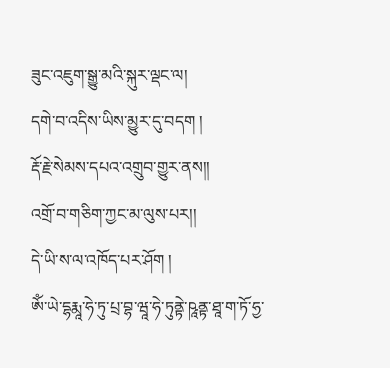ཟུང་འཇུག་སྒྱུ་མའི་སྐུར་ལྡང་ལ།
དགེ་བ་འདིས་ཡིས་མྱུར་དུ་བདག །
རྡོ་རྗེ་སེམས་དཔའ་འགྲུབ་གྱུར་ནས།།
འགྲོ་བ་གཅིག་ཀྱང་མ་ལུས་པར།།
དེ་ཡི་ས་ལ་འཁོད་པར་ཤོག །
ཨོཾ་ཡེ་དྷརྨཱ་ཧེ་ཏུ་པྲ་བྷ་ཝཱ་ཧེ་ཏུནྟེ་ཥཱནྟ་ཐཱ་ག་ཏོ་ཧྱ་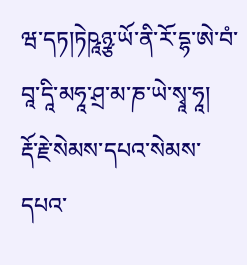ཝ་དཏ།ཏེཥཱཉྩ་ཡོ་ནི་རོ་དྷ་ཨེ་བཾ་བཱ་དཱི་མཧཱ་ཤྲ་མ་ཎ་ཡེ་སྭཱ་ཧཱ།
རྡོ་རྗེ་སེམས་དཔའ་སེམས་དཔའ་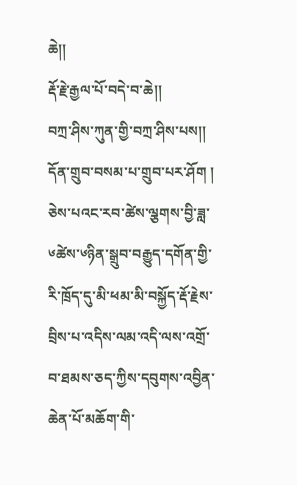ཆེ།།
རྡོ་རྗེ་རྒྱལ་པོ་བདེ་བ་ཆེ།།
བཀྲ་ཤིས་ཀུན་གྱི་བཀྲ་ཤིས་པས།།
དོན་གྲུབ་བསམ་པ་གྲུབ་པར་ཤོག །
ཅེས་པའང་རབ་ཚེས་ལྕགས་བྱི་ཟླ་༦ཚེས་༦ཉིན་སྒྲུབ་བརྒྱུད་དགོན་གྱི་རི་ཁྲོད་དུ་མི་ཕམ་མི་བསྐྱོད་རྡོ་རྗེས་བྲིས་པ་འདིས་ལམ་འདི་ལས་འགྲོ་བ་ཐམས་ཅད་ཀྱིས་དབུགས་འབྱིན་ཆེན་པོ་མཆོག་གི་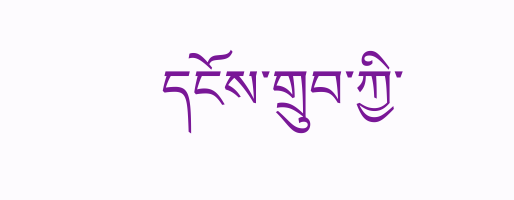དངོས་གྲུབ་ཀྱི་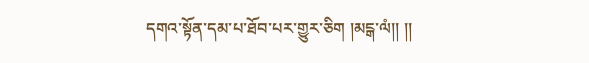དགའ་སྟོན་དམ་པ་ཐོབ་པར་གྱུར་ཅིག །མངྒ་ལཾ།། །།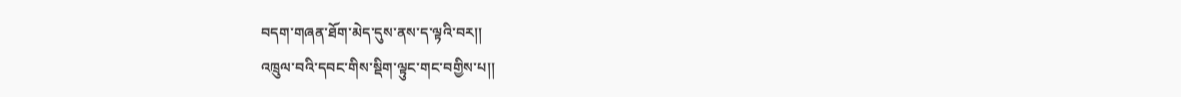བདག་གཞན་ཐོག་མེད་དུས་ནས་ད་ལྟའི་བར།།
འཁྲུལ་བའི་དབང་གིས་སྡིག་ལྟུང་གང་བགྱིས་པ།།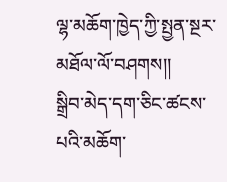ལྷ་མཆོག་ཁྱེད་ཀྱི་སྤྱན་སྔར་མཐོལ་ལོ་བཤགས།།
སྒྲིབ་མེད་དག་ཅིང་ཚངས་པའི་མཆོག་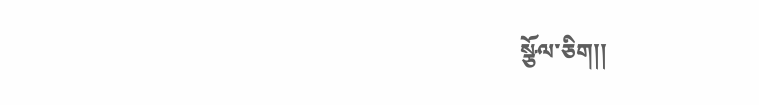སྩོལ་ཅིག།།